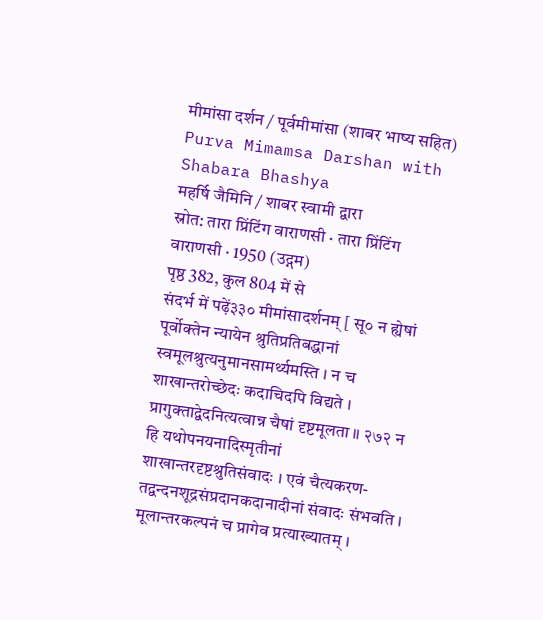मीमांसा दर्शन / पूर्वमीमांसा (शाबर भाष्य सहित)
Purva Mimamsa Darshan with Shabara Bhashya
महर्षि जैमिनि / शाबर स्वामी द्वारा
स्रोत: तारा प्रिंटिंग वाराणसी · तारा प्रिंटिंग वाराणसी · 1950 (उद्गम)
पृष्ठ 382, कुल 804 में से
संदर्भ में पढ़ें३३० मीमांसादर्शनम् [ सू० न ह्येषां पूर्वोक्तेन न्यायेन श्रुतिप्रतिबद्धानां स्वमूलश्रुत्यनुमानसामर्थ्यमस्ति । न च शाखान्तरोच्छेदः कदाचिदपि विद्यते । प्रागुक्ताद्वेदनित्यत्वान्न चैषां दृष्टमूलता ॥ २७२ न हि यथोपनयनादिस्मृतीनां शाखान्तरदृष्टश्रुतिसंवादः । एवं चैत्यकरण- तद्वन्दनशूद्रसंप्रदानकदानादीनां संवादः संभवति । मूलान्तरकल्पनं च प्रागेव प्रत्याख्यातम् ।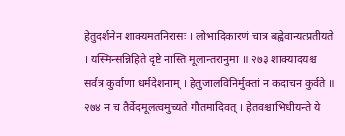हेतुदर्शनेन शाक्यमतनिरासः । लोभादिकारणं चात्र बह्वेवान्यत्प्रतीयते । यस्मिन्सन्निहिते दृष्टे नास्ति मूलान्तरानुमा ॥ २७३ शाक्यादयश्च सर्वत्र कुर्वाणा धर्मदेशनाम् । हेतुजालविनिर्मुक्तां न कदाचन कुर्वते ॥ २७४ न च तैर्वेदमूलत्वमुच्यते गौतमादिवत् । हेतवश्चाभिधीयन्ते ये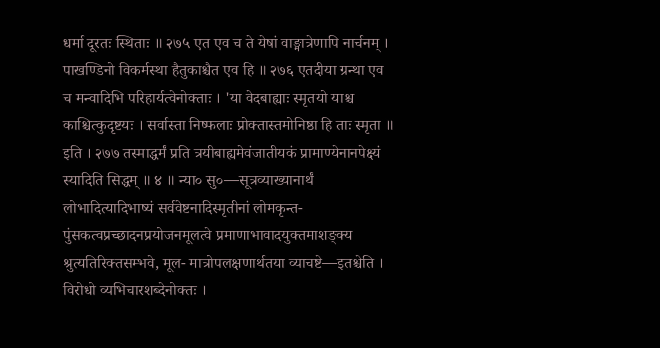धर्मा दूरतः स्थिताः ॥ २७५ एत एव च ते येषां वाङ्मात्रेणापि नार्चनम् । पाखण्डिनो विकर्मस्था हैतुकाश्चैत एव हि ॥ २७६ एतदीया ग्रन्था एव च मन्वादिभि परिहार्यत्वेनोक्ताः । 'या वेदबाह्याः स्मृतयो याश्च काश्चित्कुदृष्टयः । सर्वास्ता निष्फलाः प्रोक्तास्तमोनिष्ठा हि ताः स्मृता ॥ इति । २७७ तस्माद्धर्मं प्रति त्रयीबाह्यमेवंजातीयकं प्रामाण्येनानपेक्ष्यं स्यादिति सिद्धम् ॥ ४ ॥ न्या० सु०—सूत्रव्याख्यानार्थं लोभादित्यादिभाष्यं सर्ववेष्टनादिस्मृतीनां लोमकृन्त- पुंसकत्वप्रच्छादनप्रयोजनमूलत्वे प्रमाणाभावादयुक्तमाशङ्क्य श्रुत्यतिरिक्तसम्भवे, मूल- मात्रोपलक्षणार्थतया व्याचष्टे—इतश्चेति । विरोधो व्यभिचारशब्देनोक्तः ।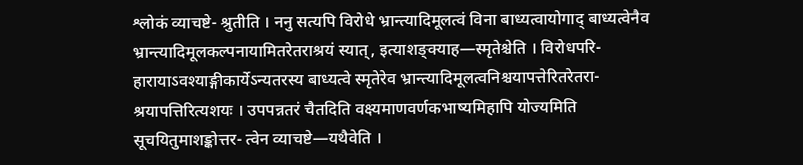श्लोकं व्याचष्टे- श्रुतीति । ननु सत्यपि विरोधे भ्रान्त्यादिमूलत्वं विना बाध्यत्वायोगाद् बाध्यत्वेनैव भ्रान्त्यादिमूलकल्पनायामितरेतराश्रयं स्यात्, इत्याशङ्क्याह—स्मृतेश्चेति । विरोधपरि- हारायाऽवश्याङ्गीकार्येऽन्यतरस्य बाध्यत्वे स्मृतेरेव भ्रान्त्यादिमूलत्वनिश्चयापत्तेरितरेतरा- श्रयापत्तिरित्यशयः । उपपन्नतरं चैतदिति वक्ष्यमाणवर्णकभाष्यमिहापि योज्यमिति सूचयितुमाशङ्कोत्तर- त्वेन व्याचष्टे—यथैवेति ।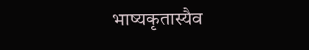भाष्यकृतास्यैव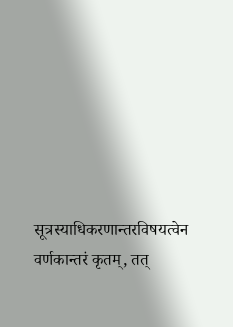सूत्रस्याधिकरणान्तरविषयत्वेन वर्णकान्तरं कृतम्, तत्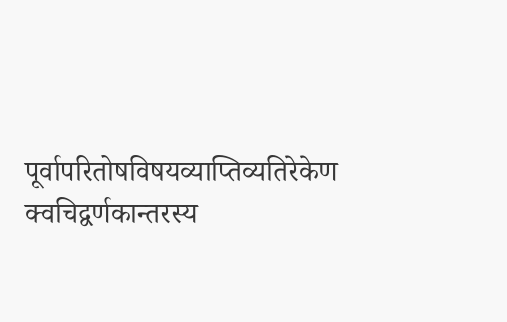पूर्वापरितोषविषयव्याप्तिव्यतिरेकेण क्वचिद्वर्णकान्तरस्य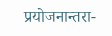प्रयोजनान्तरा-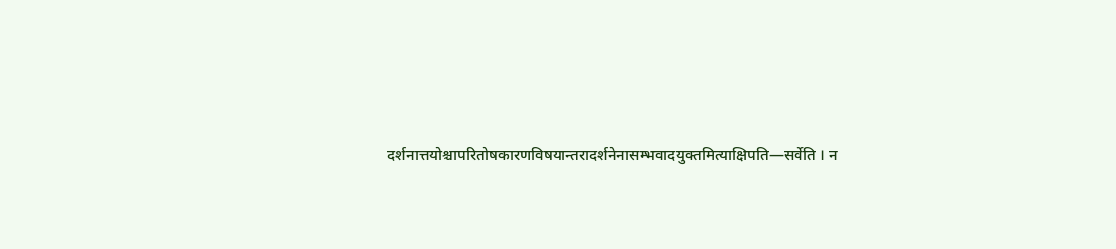दर्शनात्तयोश्चापरितोषकारणविषयान्तरादर्शनेनासम्भवादयुक्तमित्याक्षिपति—सर्वेति । न